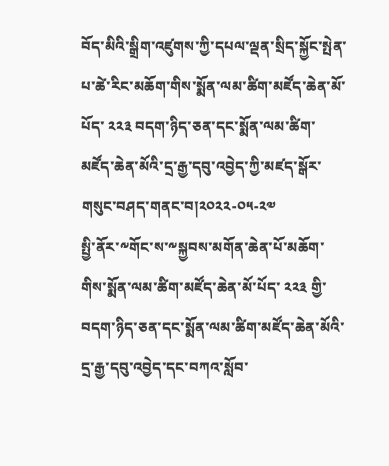བོད་མིའི་སྒྲིག་འཛུགས་ཀྱི་དཔལ་ལྡན་སྲིད་སྐྱོང་སྤེན་པ་ཚེ་རིང་མཆོག་གིས་སྨོན་ལམ་ཚིག་མཛོད་ཆེན་མོ་པོད་ ༢༢༣ བདག་ཉིད་ཅན་དང་སྨོན་ལམ་ཚིག་མཛོད་ཆེན་མོའི་དྲ་རྒྱ་དབུ་འབྱེད་ཀྱི་མཛད་སྒོར་གསུང་བཤད་གནང་བ།༢༠༢༢-༠༥-༢༧
སྤྱི་ནོར་༸གོང་ས་༸སྐྱབས་མགོན་ཆེན་པོ་མཆོག་གིས་སྨོན་ལམ་ཚིག་མཛོད་ཆེན་མོ་པོད་ ༢༢༣ གྱི་བདག་ཉིད་ཅན་དང་སྨོན་ལམ་ཚིག་མཛོད་ཆེན་མོའི་དྲ་རྒྱ་དབུ་འབྱེད་དང་བཀའ་སློབ་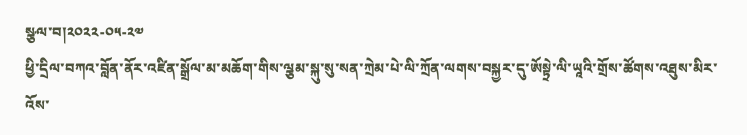སྩལ་བ།༢༠༢༢-༠༥-༢༧
ཕྱི་དྲིལ་བཀའ་བློན་ནོར་འཛིན་སྒྲོལ་མ་མཆོག་གིས་ལྕམ་སྐུ་སུ་སན་ཀྲེམ་པེ་ལི་ཀྲོན་ལགས་བསྐྱར་དུ་ཨོསྟྲེ་ལི་ཡཱའི་གྲོས་ཚོགས་འཐུས་མིར་འོས་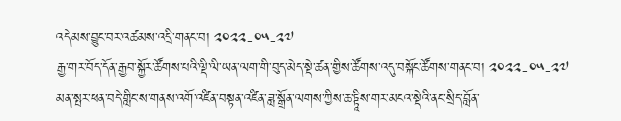འདེམས་བྱུང་བར་འཚམས་འདྲི་གནང་བ། ༢༠༢༢-༠༥-༢༧
རྒྱ་གར་བོད་དོན་རྒྱབ་སྐྱོར་ཚོགས་པའི་ལྡི་ལི་ཡན་ལག་གི་བུད་མེད་སྡེ་ཚན་གྱིས་ཚོགས་འདུ་བསྐོང་ཚོགས་གནང་བ། ༢༠༢༢-༠༥-༢༧
མན་སྤར་ཕན་བདེ་གླིང་ས་གནས་འགོ་འཛིན་བསྟན་འཛིན་ཟླ་སྒྲོན་ལགས་ཀྱིས་ཆ་ཏྟཱིས་གར་མངའ་སྡེའི་ནང་སྲིད་བློན་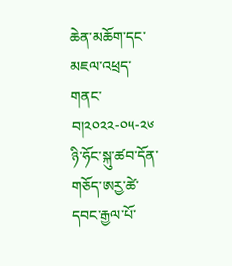ཆེན་མཆོག་དང་མཇལ་འཕྲད་གནང་བ།༢༠༢༢-༠༥-༢༦
ཉི་ཧོང་སྐུ་ཚབ་དོན་གཅོད་ཨརྱ་ཚེ་དབང་རྒྱལ་པོ་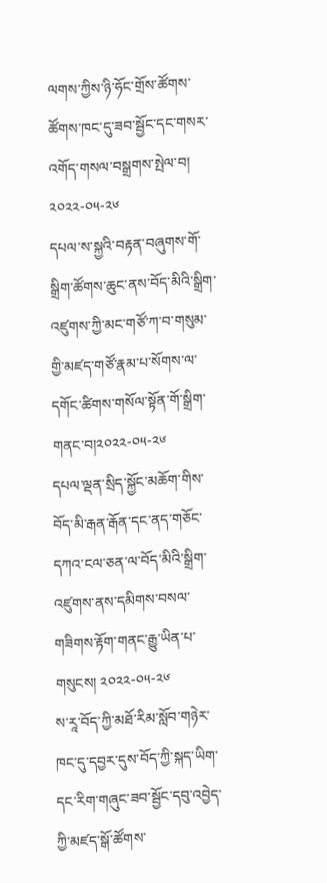ལགས་ཀྱིས་ཉི་ཧོང་གྲོས་ཚོགས་ཚོགས་ཁང་དུ་ཟབ་སྦྱོང་དང་གསར་འགོད་གསལ་བསྒྲགས་སྤེལ་བ། ༢༠༢༢-༠༥-༢༦
དཔལ་ས་སྐྱའི་བརྟན་བཞུགས་གོ་སྒྲིག་ཚོགས་ཆུང་ནས་བོད་མིའི་སྒྲིག་འཛུགས་ཀྱི་མང་གཙོ་ཀ་བ་གསུམ་གྱི་མཛད་གཙོ་རྣམ་པ་སོགས་ལ་དགོང་ཚིགས་གསོལ་སྟོན་གོ་སྒྲིག་གནང་བ།༢༠༢༢-༠༥-༢༦
དཔལ་ལྡན་སྲིད་སྐྱོང་མཆོག་གིས་བོད་མི་རྒན་རྒོན་དང་ནད་གཅོང་དཀའ་ངལ་ཅན་ལ་བོད་མིའི་སྒྲིག་འཛུགས་ནས་དམིགས་བསལ་གཟིགས་རྟོག་གནང་རྒྱུ་ཡིན་པ་གསུངས། ༢༠༢༢-༠༥-༢༦
ས་རཱ་བོད་ཀྱི་མཐོ་རིམ་སློབ་གཉེར་ཁང་དུ་དབྱར་དུས་བོད་ཀྱི་སྐད་ཡིག་དང་རིག་གཞུང་ཟབ་སྦྱོང་དབུ་འབྱེད་ཀྱི་མཛད་སྒོ་ཚོགས་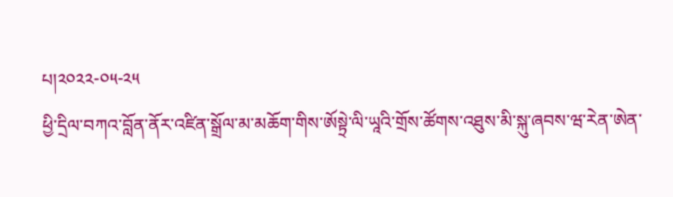པ།༢༠༢༢-༠༥-༢༥
ཕྱི་དྲིལ་བཀའ་བློན་ནོར་འཛིན་སྒྲོལ་མ་མཆོག་གིས་ཨོསྟྲེ་ལི་ཡཱའི་གྲོས་ཚོགས་འཐུས་མི་སྐུ་ཞབས་ཝ་རེན་ཨེན་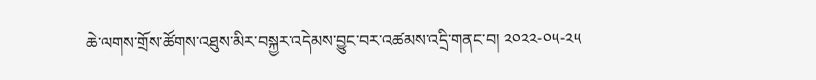ཆེ་ལགས་གྲོས་ཚོགས་འཐུས་མིར་བསྐྱར་འདེམས་བྱུང་བར་འཚམས་འདྲི་གནང་བ། ༢༠༢༢-༠༥-༢༥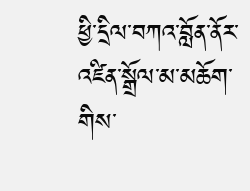ཕྱི་དྲིལ་བཀའ་བློན་ནོར་འཛིན་སྒྲོལ་མ་མཆོག་གིས་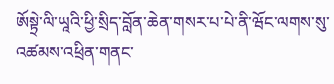ཨོསྟྲེ་ལི་ཡཱའི་ཕྱི་སྲིད་བློན་ཆེན་གསར་པ་པེ་ནི་ཝོང་ལགས་སུ་འཚམས་འཕྲིན་གནང་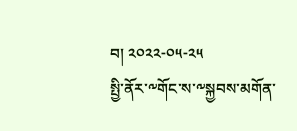བ། ༢༠༢༢-༠༥-༢༥
སྤྱི་ནོར་༸གོང་ས་༸སྐྱབས་མགོན་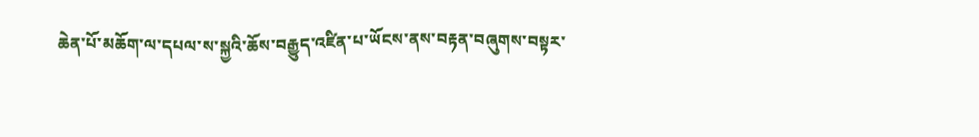ཆེན་པོ་མཆོག་ལ་དཔལ་ས་སྐྱའི་ཆོས་བརྒྱུད་འཛིན་པ་ཡོངས་ནས་བརྟན་བཞུགས་བསྟར་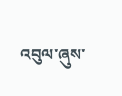འབུལ་ཞུས་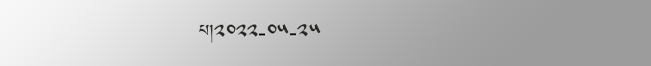པ།༢༠༢༢-༠༥-༢༥